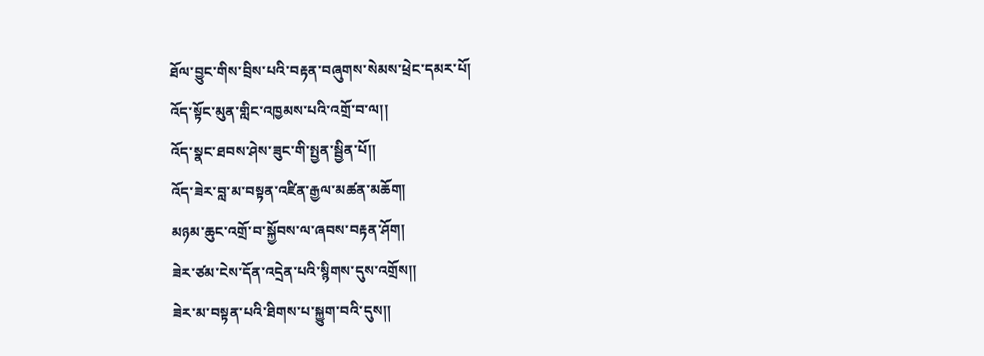ཐོལ་བྱུང་གིས་བྲིས་པའི་བརྟན་བཞུགས་སེམས་ཕྲེང་དམར་པོ།
འོད་སྟོང་མུན་གླིང་འཁྱམས་པའི་འགྲོ་བ་ལ།།
འོད་སྣང་ཐབས་ཤེས་ཟུང་གི་སྤྱན་སྦྱིན་པོ།།
འོད་ཟེར་བླ་མ་བསྟན་འཛིན་རྒྱལ་མཚན་མཆོག།
མཉམ་ཆུང་འགྲོ་བ་སྐྱོབས་ལ་ཞབས་བརྟན་ཤོག།
ཟེར་ཙམ་ངེས་དོན་འདྲེན་པའི་སྙིགས་དུས་འགྲོས།།
ཟེར་མ་བསྟན་པའི་ཐིགས་པ་སྐྱུག་བའི་དུས།།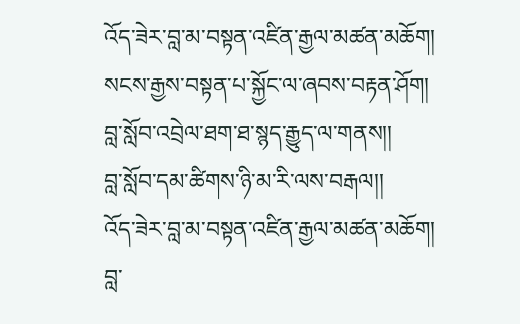འོད་ཟེར་བླ་མ་བསྟན་འཛིན་རྒྱལ་མཚན་མཆོག།
སངས་རྒྱས་བསྟན་པ་སྐྱོང་ལ་ཞབས་བརྟན་ཤོག།
བླ་སློབ་འབྲེལ་ཐག་ཐ་སྙད་རྒྱུད་ལ་གནས།།
བླ་སློབ་དམ་ཚིགས་ཉི་མ་རི་ལས་བརྒལ།།
འོད་ཟེར་བླ་མ་བསྟན་འཛིན་རྒྱལ་མཚན་མཆོག།
བླ་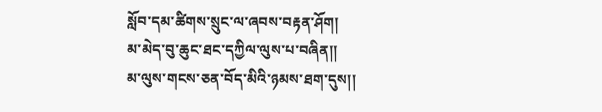སློབ་དམ་ཚིགས་སྲུང་ལ་ཞབས་བརྟན་ཤོག།
མ་མེད་བུ་ཆུང་ཐང་དཀྱིལ་ལུས་པ་བཞིན།།
མ་ལུས་གངས་ཅན་བོད་མིའི་ཉམས་ཐག་དུས།།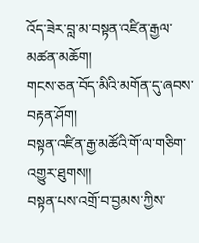འོད་ཟེར་བླ་མ་བསྟན་འཛིན་རྒྱལ་མཚན་མཆོག།
གངས་ཅན་བོད་མིའི་མགོན་དུ་ཞབས་བརྟན་ཤོག།
བསྟན་འཛིན་རྒྱ་མཚོའི་གོ་ལ་གཅིག་འགྱུར་ཐུགས།།
བསྟན་པས་འགྲོ་བ་བྱམས་ཀྱིས་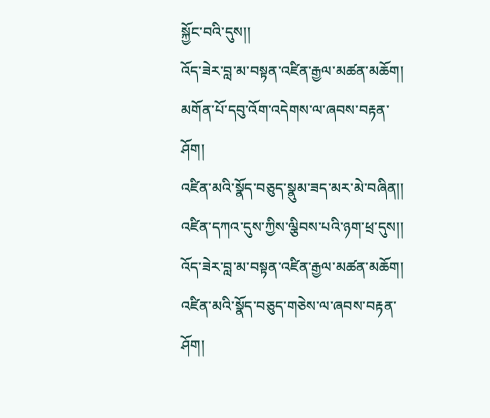སྐྱོང་བའི་དུས།།
འོད་ཟེར་བླ་མ་བསྟན་འཛིན་རྒྱལ་མཚན་མཆོག།
མགོན་པོ་དབུ་འོག་འདེགས་ལ་ཞབས་བརྟན་ཤོག།
འཛིན་མའི་སྣོད་བཅུད་སྣུམ་ཟད་མར་མེ་བཞིན།།
འཛིན་དཀའ་དུས་ཀྱིས་ལྕིབས་པའི་ཉག་ཕྲ་དུས།།
འོད་ཟེར་བླ་མ་བསྟན་འཛིན་རྒྱལ་མཚན་མཆོག།
འཛིན་མའི་སྣོད་བཅུད་གཅེས་ལ་ཞབས་བརྟན་ཤོག།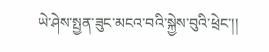ཡེ་ཤེས་སྤྱན་ཟུང་མངའ་བའི་སྐྱེས་བུའི་ཕྲེང་།།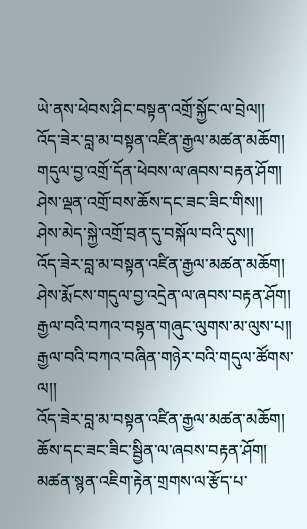ཡེ་ནས་ཕེབས་ཤིང་བསྟན་འགྲོ་སྐྱོང་ལ་བྲེལ།།
འོད་ཟེར་བླ་མ་བསྟན་འཛིན་རྒྱལ་མཚན་མཆོག།
གདུལ་བྱ་འགྲོ་དོན་ཕེབས་ལ་ཞབས་བརྟན་ཤོག།
ཤེས་ལྡན་འགྲོ་བས་ཆོས་དང་ཟང་ཟིང་གིས།།
ཤེས་མེད་སྐྱེ་འགྲོ་བྲན་དུ་བསྐོལ་བའི་དུས།།
འོད་ཟེར་བླ་མ་བསྟན་འཛིན་རྒྱལ་མཚན་མཆོག།
ཤེས་རྨོངས་གདུལ་བྱ་འདྲེན་ལ་ཞབས་བརྟན་ཤོག།
རྒྱལ་བའི་བཀའ་བསྟན་གཞུང་ལུགས་མ་ལུས་པ།།
རྒྱལ་བའི་བཀའ་བཞིན་གཉེར་བའི་གདུལ་ཚོགས་ལ།།
འོད་ཟེར་བླ་མ་བསྟན་འཛིན་རྒྱལ་མཚན་མཆོག།
ཆོས་དང་ཟང་ཟིང་སྦྱིན་ལ་ཞབས་བརྟན་ཤོག།
མཚན་སྙན་འཇིག་རྟེན་གྲགས་ལ་རྩོད་པ་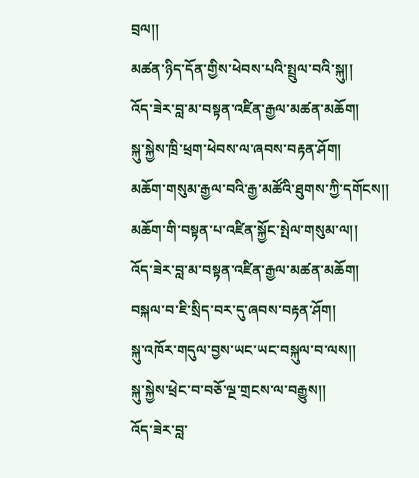བྲལ།།
མཚན་ཉིད་དོན་གྱིས་ཕེབས་པའི་སྤྲུལ་བའི་སྐུ།།
འོད་ཟེར་བླ་མ་བསྟན་འཛིན་རྒྱལ་མཚན་མཆོག།
སྐུ་སྐྱེས་ཁྲི་ཕྲག་ཕེབས་ལ་ཞབས་བརྟན་ཤོག།
མཆོག་གསུམ་རྒྱལ་བའི་རྒྱ་མཚོའི་ཐུགས་ཀྱི་དགོངས།།
མཆོག་གི་བསྟན་པ་འཛིན་སྐྱོང་སྤེལ་གསུམ་ལ།།
འོད་ཟེར་བླ་མ་བསྟན་འཛིན་རྒྱལ་མཚན་མཆོག།
བསྐལ་བ་ཇི་སྲིད་བར་དུ་ཞབས་བརྟན་ཤོག།
སྐུ་འཁོར་གདུལ་བྱས་ཡང་ཡང་བསྐུལ་བ་ལས།།
སྐུ་སྐྱེས་ཕྲེང་བ་བཅོ་ལྔ་གྲངས་ལ་བརྒྱུས།།
འོད་ཟེར་བླ་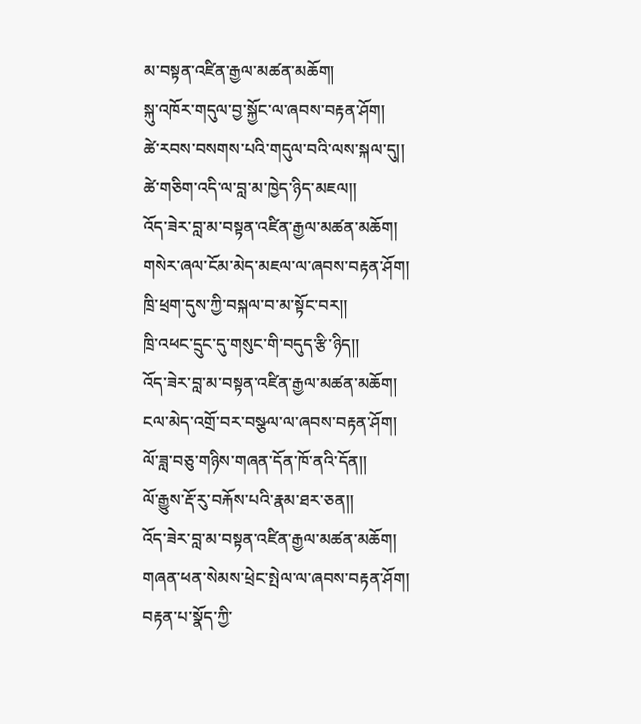མ་བསྟན་འཛིན་རྒྱལ་མཚན་མཆོག།
སྐུ་འཁོར་གདུལ་བྱ་སྐྱོང་ལ་ཞབས་བརྟན་ཤོག།
ཚེ་རབས་བསགས་པའི་གདུལ་བའི་ལས་སྐལ་དུ།།
ཚེ་གཅིག་འདི་ལ་བླ་མ་ཁྱེད་ཉིད་མཇལ།།
འོད་ཟེར་བླ་མ་བསྟན་འཛིན་རྒྱལ་མཚན་མཆོག།
གསེར་ཞལ་ངོམ་མེད་མཇལ་ལ་ཞབས་བརྟན་ཤོག།
ཁྲི་ཕྲག་དུས་ཀྱི་བསྐལ་བ་མ་སྟོང་བར།།
ཁྲི་འཕང་དྲུང་དུ་གསུང་གི་བདུད་རྩི་ཉིད།།
འོད་ཟེར་བླ་མ་བསྟན་འཛིན་རྒྱལ་མཚན་མཆོག།
ངལ་མེད་འགྲོ་བར་བསྩལ་ལ་ཞབས་བརྟན་ཤོག།
ལོ་ཟླ་བཅུ་གཉིས་གཞན་དོན་ཁོ་ནའི་དོན།།
ལོ་རྒྱུས་རྡོ་རུ་བརྐོས་པའི་རྣམ་ཐར་ཅན།།
འོད་ཟེར་བླ་མ་བསྟན་འཛིན་རྒྱལ་མཚན་མཆོག།
གཞན་ཕན་སེམས་ཕྲེང་སྤེལ་ལ་ཞབས་བརྟན་ཤོག།
བརྟན་པ་སྣོད་ཀྱི་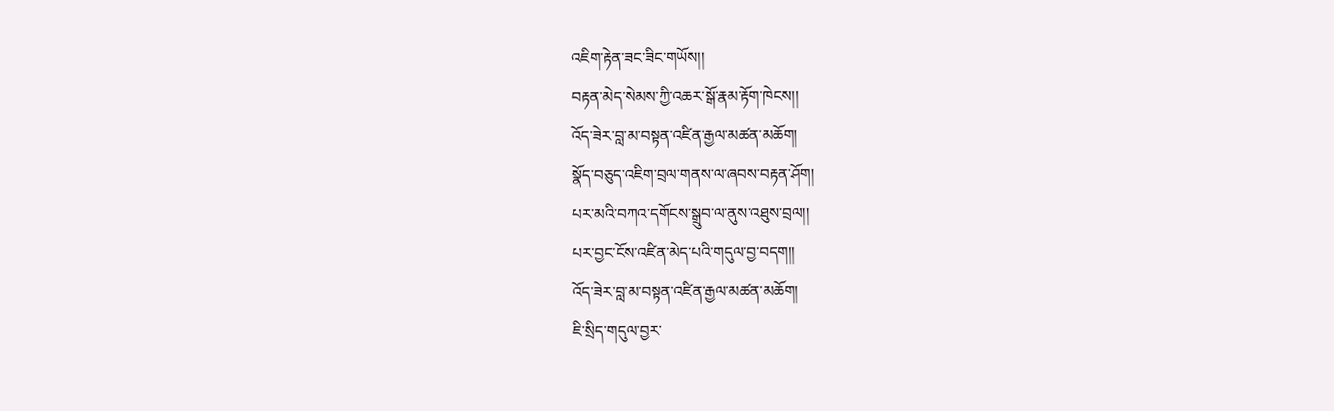འཇིག་རྟེན་ཟང་ཟིང་གཡོས།།
བརྟན་མེད་སེམས་ཀྱི་འཆར་སྒོ་རྣམ་རྟོག་ཁེངས།།
འོད་ཟེར་བླ་མ་བསྟན་འཛིན་རྒྱལ་མཚན་མཆོག།
སྣོད་བཅུད་འཇིག་བྲལ་གནས་ལ་ཞབས་བརྟན་ཤོག།
པར་མའི་བཀའ་དགོངས་སྒྲུབ་ལ་ནུས་འཐུས་བྲལ།།
པར་བྱང་ངོས་འཛིན་མེད་པའི་གདུལ་བྱ་བདག།།
འོད་ཟེར་བླ་མ་བསྟན་འཛིན་རྒྱལ་མཚན་མཆོག།
ཇི་སྲིད་གདུལ་བྱར་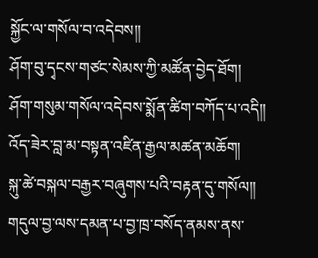སྐྱོང་ལ་གསོལ་བ་འདེབས།།
ཤོག་བུ་དྭངས་གཙང་སེམས་ཀྱི་མཚོན་བྱེད་ཐོག།
ཤོག་གསུམ་གསོལ་འདེབས་སྨོན་ཚིག་བཀོད་པ་འདི།།
འོད་ཟེར་བླ་མ་བསྟན་འཛིན་རྒྱལ་མཚན་མཆོག།
སྐུ་ཚེ་བསྐལ་བརྒྱར་བཞུགས་པའི་བརྟན་དུ་གསོལ།།
གདུལ་བྱ་ལས་དམན་པ་བྱ་ཁྲ་བསོད་ནམས་ནས་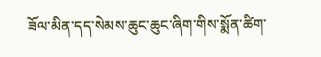ཟོལ་མིན་དད་སེམས་ཆུང་ཆུང་ཞིག་གིས་སྨོན་ཚིག་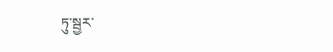ཏུ་སྦྱར་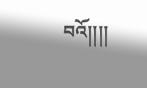བའོ།།།།